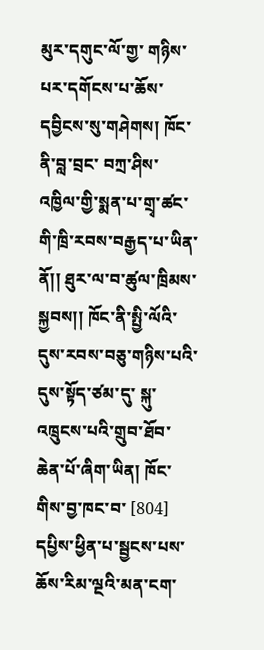མུར་དགུང་ལོ་གྱ་ གཉིས་པར་དགོངས་པ་ཆོས་དབྱིངས་སུ་གཤེགས། ཁོང་ནི་བླ་བྲང་ བཀྲ་ཤིས་འཁྱིལ་གྱི་སྨན་པ་གྲྭ་ཚང་གི་ཁྲི་རབས་བརྒྱད་པ་ཡིན་ནོ།། ཐུར་ལ་བ་ཚུལ་ཁྲིམས་སྐྱབས།། ཁོང་ནི་སྤྱི་ལོའི་དུས་རབས་བཅུ་གཉིས་པའི་དུས་སྟོད་ཙམ་དུ་ སྐུ་འཁྲུངས་པའི་གྲུབ་ཐོབ་ཆེན་པོ་ཞིག་ཡིན། ཁོང་གིས་བྱ་ཁང་བ་ [804] དཔྱིས་ཕྱིན་པ་སྦྱངས་པས་ཆོས་རིམ་ལྔའི་མན་ངག་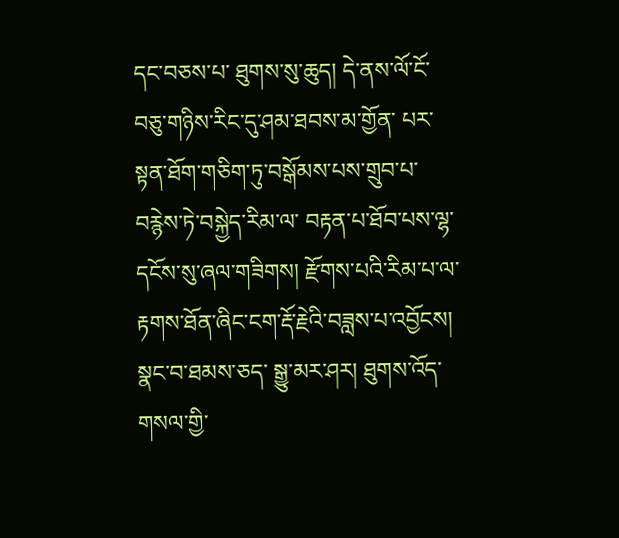དང་བཅས་པ་ ཐུགས་སུ་ཆུད། དེ་ནས་ལོ་ངོ་བཅུ་གཉིས་རིང་དུ་ཤམ་ཐབས་མ་གྱོན་ པར་སྟན་ཐོག་གཅིག་ཏུ་བསྒོམས་པས་གྲུབ་པ་བརྙེས་ཏེ་བསྐྱེད་རིམ་ལ་ བརྟན་པ་ཐོབ་པས་ལྷ་དངོས་སུ་ཞལ་གཟིགས། རྫོགས་པའི་རིམ་པ་ལ་ རྟགས་ཐོན་ཞིང་ངག་རྡོ་རྗེའི་བཟླས་པ་འབྱོངས། སྣང་བ་ཐམས་ཅད་ སྒྱུ་མར་ཤར། ཐུགས་འོད་གསལ་གྱི་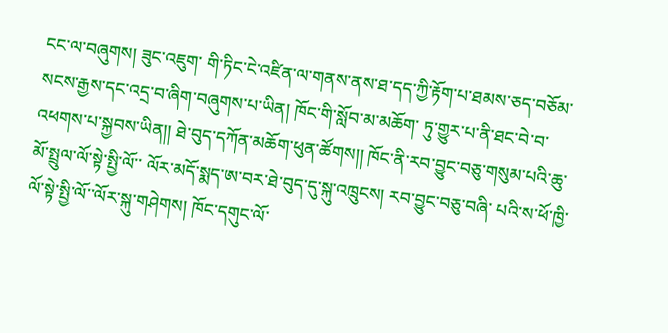ངང་ལ་བཞུགས། ཟུང་འཇུག་ གི་ཏིང་ངེ་འཛིན་ལ་གནས་ནས་ཐ་དད་ཀྱི་རྟོག་པ་ཐམས་ཅད་བཅོམ་ སངས་རྒྱས་དང་འདྲ་བ་ཞིག་བཞུགས་པ་ཡིན། ཁོང་གི་སློབ་མ་མཆོག་ ཏུ་གྱུར་པ་ནི་ཐང་བེ་བ་འཕགས་པ་སྐྱབས་ཡིན།། ཐེ་བུད་དཀོན་མཆོག་ཕུན་ཚོགས།། ཁོང་ནི་རབ་བྱུང་བཅུ་གསུམ་པའི་ཆུ་མོ་སྤྲུལ་ལོ་སྟེ་སྤྱི་ལོ་་ ལོར་མདོ་སྨད་ཨ་བར་ཐེ་བུད་དུ་སྐུ་འཁྲུངས། རབ་བྱུང་བཅུ་བཞི་ པའི་ས་ཕོ་ཁྱི་ལོ་སྟེ་སྤྱི་ལོ་་ལོར་སྐུ་གཤེགས། ཁོང་དགུང་ལོ་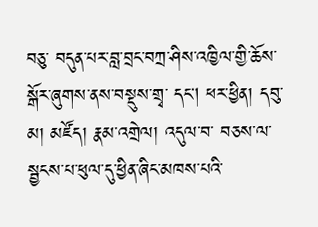བཅུ་ བདུན་པར་བླ་བྲང་བཀྲ་ཤིས་འཁྱིལ་གྱི་ཆོས་སྒོར་ཞུགས་ནས་བསྡུས་གྲྭ་ དང། ཕར་ཕྱིན། དབུ་མ། མཛོད། རྣམ་འགྲེལ། འདུལ་བ་ བཅས་ལ་སྦྱངས་པ་ཕུལ་དུ་ཕྱིན་ཞིང་མཁས་པའི་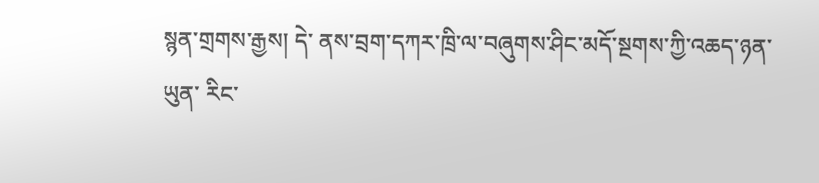སྙན་གྲགས་རྒྱས། དེ་ ནས་བྲག་དཀར་ཁྲི་ལ་བཞུགས་ཤིང་མདོ་སྔགས་ཀྱི་འཆད་ཉན་ཡུན་ རིང་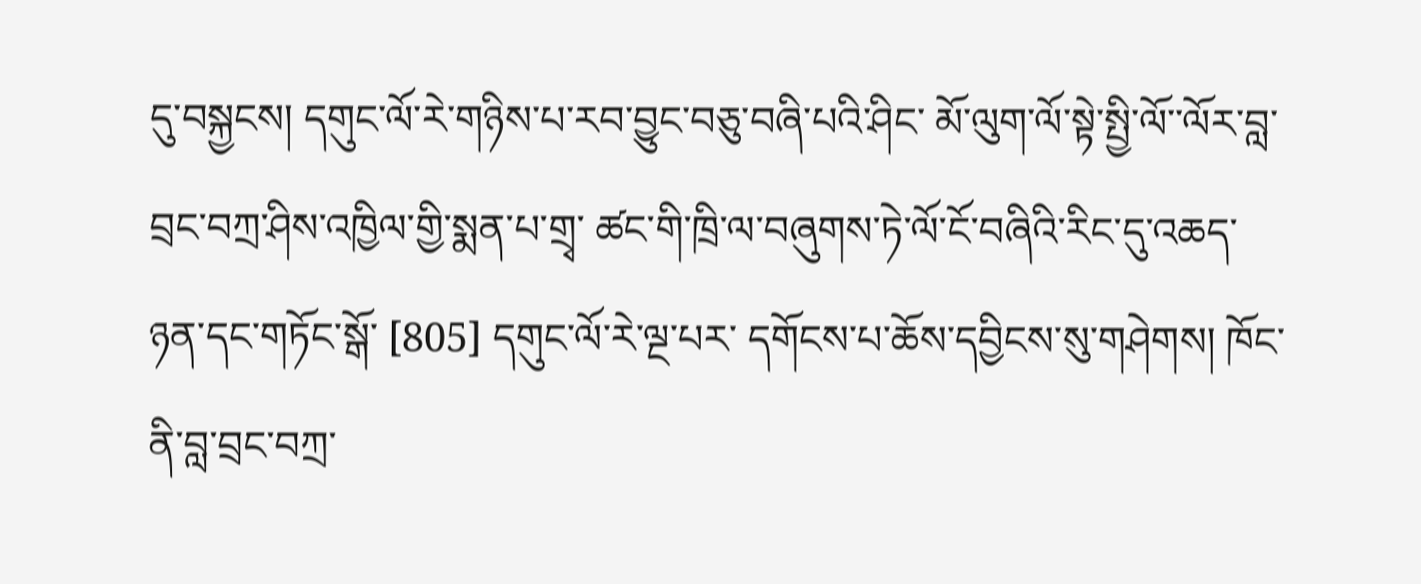དུ་བསྐྱངས། དགུང་ལོ་རེ་གཉིས་པ་རབ་བྱུང་བཅུ་བཞི་པའི་ཤིང་ མོ་ལུག་ལོ་སྟེ་སྤྱི་ལོ་་ལོར་བླ་བྲང་བཀྲ་ཤིས་འཁྱིལ་གྱི་སྨན་པ་གྲྭ་ ཚང་གི་ཁྲི་ལ་བཞུགས་ཏེ་ལོ་ངོ་བཞིའི་རིང་དུ་འཆད་ཉན་དང་གཏོང་སྒོ་ [805] དགུང་ལོ་རེ་ལྔ་པར་ དགོངས་པ་ཆོས་དབྱིངས་སུ་གཤེགས། ཁོང་ནི་བླ་བྲང་བཀྲ་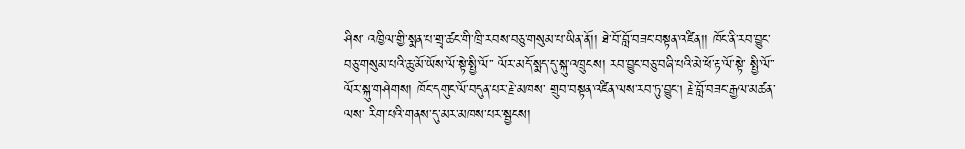ཤིས་ འཁྱིལ་གྱི་སྨན་པ་གྲྭ་ཚང་གི་ཁྲི་རབས་བཅུ་གསུམ་པ་ཡིན་ནོ།། ཐེ་བོ་བློ་བཟང་བསྟན་འཛིན།། ཁོང་ནི་རབ་བྱུང་བཅུ་གསུམ་པའི་ཆུ་མོ་ཡོས་ལོ་སྟེ་སྤྱི་ལོ་་ ལོར་མདོ་སྨད་དུ་སྐུ་འཁྲུངས། རབ་བྱུང་བཅུ་བཞི་པའི་མེ་ཕོ་རྟ་ལོ་སྟེ་ སྤྱི་ལོ་་ལོར་སྐུ་གཤེགས། ཁོང་དགུང་ལོ་བདུན་པར་རྗེ་མཁས་ གྲུབ་བསྟན་འཛིན་ལས་རབ་ཏུ་བྱུང། རྗེ་བློ་བཟང་རྒྱལ་མཚན་ལས་ རིག་པའི་གནས་དུ་མར་མཁས་པར་སྦྱངས།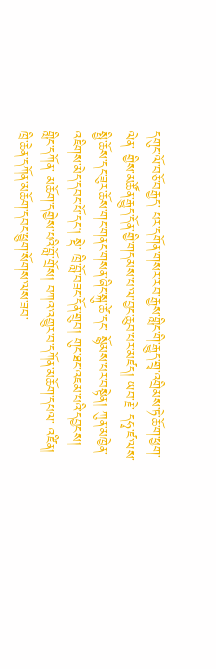དགུང་ལོ་བཅོ་བརྒྱད་ པར་དགོན་གསར་རབ་རྒྱས་གླིང་གི་རྒྱུད་གྲྭ་འགྲིམས་ཏེ་ཆོ་ག་ཕྱག་ལེན་ གྱིས་མཚོན་རྒྱུད་དོན་གྱི་གདམས་པ་ལ་བྱང་ཆུབ་པར་མཛད། ཡབ་རྗེ་ དཧྭ་ཛ་ལས་སྤྱི་ཆོས་དང་ཟུར་ཆོས་གང་གནང་གསན་ཞིང་སྐུ་ཚེ་དང་ སྙོམས་པར་བསྟེན། ཀུན་མཁྱེན་འཇིགས་མེད་དབང་པོ་དང། སྡེ་ ཁྲི་བློ་བཟང་དོན་གྲུབ། གུང་ཐང་འཇམ་པའི་དབྱངས། གླིང་དཀོན་ མཆོག་དགྱེས་པའི་བློ་གྲོས། བཀའ་འགྱུར་བ་དཀོན་མཆོག་དཔལ་ འཛིན། ཁྲི་ཆེན་དཀོན་མཆོག་དབང་ཕྱུག་སོགས་ལས་ཟབ་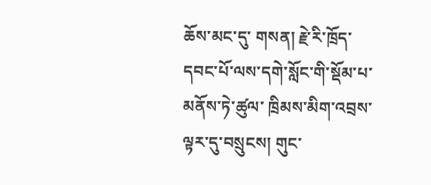ཆོས་མང་དུ་ གསན། རྗེ་རི་ཁྲོད་དབང་པོ་ལས་དགེ་སློང་གི་སྡོམ་པ་མནོས་ཏེ་ཚུལ་ ཁྲིམས་མིག་འབྲས་ལྟར་དུ་བསྲུངས། གུང་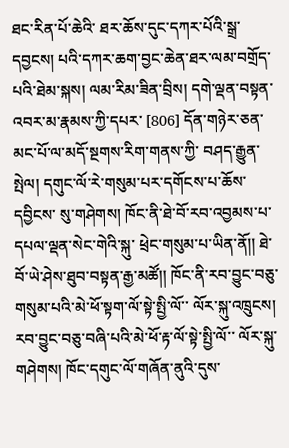ཐང་རིན་པོ་ཆེའི་ ཐར་ཆོས་དུང་དཀར་པོའི་སྒྲ་དབྱངས། པའི་དཀར་ཆག་བྱང་ཆེན་ཐར་ལམ་བགྲོད་པའི་ཐེམ་སྐས། ལམ་རིམ་ཟིན་བྲིས། དགེ་ལྡན་བསྟན་འབར་མ་རྣམས་ཀྱི་དཔར་ [806] དོན་གཉེར་ཅན་མང་པོ་ལ་མདོ་སྔགས་རིག་གནས་ཀྱི་ བཤད་རྒྱུན་སྤེལ། དགུང་ལོ་རེ་གསུམ་པར་དགོངས་པ་ཆོས་དབྱིངས་ སུ་གཤེགས། ཁོང་ནི་ཐེ་བོ་རབ་འབྱམས་པ་དཔལ་ལྡན་སེང་གེའི་སྐུ་ ཕྲེང་གསུམ་པ་ཡིན་ནོ།། ཐེ་བོ་ཡེ་ཤེས་ཐུབ་བསྟན་རྒྱ་མཚོ།། ཁོང་ནི་རབ་བྱུང་བཅུ་གསུམ་པའི་མེ་ཕོ་སྟག་ལོ་སྟེ་སྤྱི་ལོ་་ ལོར་སྐུ་འཁྲུངས། རབ་བྱུང་བཅུ་བཞི་པའི་མེ་ཕོ་རྟ་ལོ་སྟེ་སྤྱི་ལོ་་ ལོར་སྐུ་གཤེགས། ཁོང་དགུང་ལོ་གཞོན་ནུའི་དུས་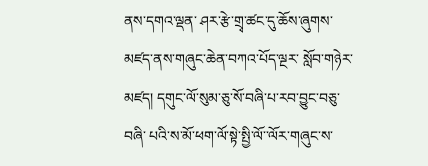ནས་དགའ་ལྡན་ ཤར་རྩེ་གྲྭ་ཚང་དུ་ཆོས་ཞུགས་མཛད་ནས་གཞུང་ཆེན་བཀའ་པོད་ལྔར་ སློབ་གཉེར་མཛད། དགུང་ལོ་སུམ་ཅུ་སོ་བཞི་པ་རབ་བྱུང་བཅུ་བཞི་ པའི་ས་མོ་ཕག་ལོ་སྟེ་སྤྱི་ལོ་་ལོར་གཞུང་ས་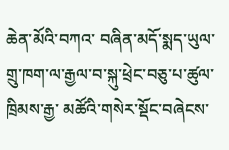ཆེན་མོའི་བཀའ་ བཞིན་མདོ་སྨད་ཡུལ་གྲུ་ཁག་ལ་རྒྱལ་བ་སྐུ་ཕྲེང་བཅུ་པ་ཚུལ་ཁྲིམས་རྒྱ་ མཚོའི་གསེར་སྡོང་བཞེངས་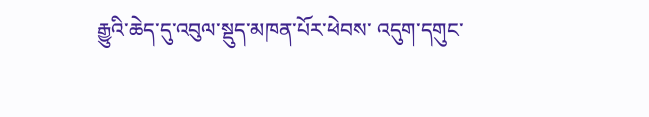རྒྱུའི་ཆེད་དུ་འབུལ་སྡུད་མཁན་པོར་ཕེབས་ འདུག་དགུང་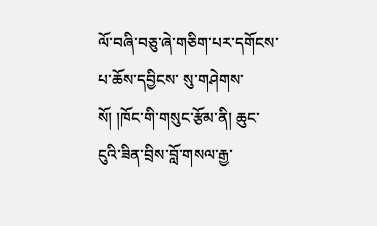ལོ་བཞི་བཅུ་ཞེ་གཅིག་པར་དགོངས་པ་ཆོས་དབྱིངས་ སུ་གཤེགས་སོ། །ཁོང་གི་གསུང་རྩོམ་ནི། ཆུང་ངུའི་ཟིན་བྲིས་བློ་གསལ་རྒྱ་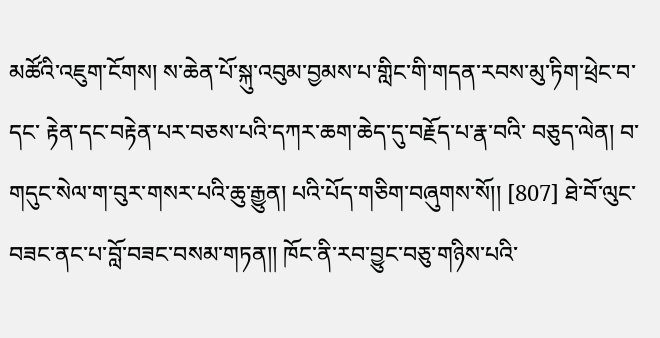མཚོའི་འཇུག་ངོགས། ས་ཆེན་པོ་སྐུ་འབུམ་བྱམས་པ་གླིང་གི་གདན་རབས་མུ་ཏིག་ཕྲེང་བ་དང་ རྟེན་དང་བརྟེན་པར་བཅས་པའི་དཀར་ཆག་ཆེད་དུ་བརྗོད་པ་རྣ་བའི་ བཅུད་ལེན། བ་གདུང་སེལ་ག་བུར་གསར་པའི་ཆུ་རྒྱུན། པའི་པོད་གཅིག་བཞུགས་སོ།། [807] ཐེ་བོ་ལུང་བཟང་ནང་པ་བློ་བཟང་བསམ་གཏན།། ཁོང་ནི་རབ་བྱུང་བཅུ་གཉིས་པའི་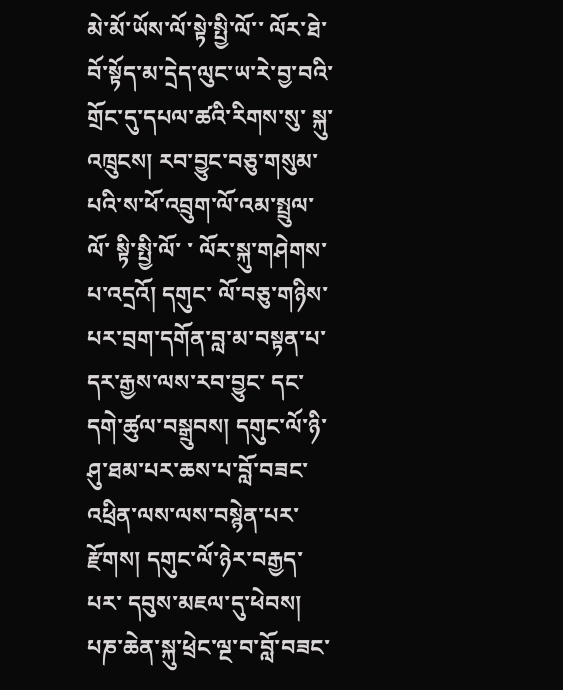མེ་མོ་ཡོས་ལོ་སྟེ་སྤྱི་ལོ་་ ལོར་ཐེ་བོ་སྟོད་མ་དྲེད་ལུང་ཡ་རེ་བྱ་བའི་གྲོང་དུ་དཔལ་ཚའི་རིགས་སུ་ སྐུ་འཁྲུངས། རབ་བྱུང་བཅུ་གསུམ་པའི་ས་ཕོ་འབྲུག་ལོ་འམ་སྤྲུལ་ལོ་ སྟི་སྤྱི་ལོ་ ་ ལོར་སྐུ་གཤེགས་པ་འདྲའོ། དགུང་ ལོ་བཅུ་གཉིས་པར་བྲག་དགོན་བླ་མ་བསྟན་པ་དར་རྒྱས་ལས་རབ་བྱུང་ དང་དགེ་ཚུལ་བསྒྲུབས། དགུང་ལོ་ཉི་ཤུ་ཐམ་པར་ཆས་པ་བློ་བཟང་ འཕྲིན་ལས་ལས་བསྙེན་པར་རྫོགས། དགུང་ལོ་ཉེར་བརྒྱད་པར་ དབུས་མཇལ་དུ་ཕེབས། པཎ་ཆེན་སྐུ་ཕྲེང་ལྔ་བ་བློ་བཟང་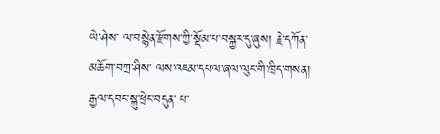ཡེ་ཤེས་ ལ་བསྙེན་རྫོགས་ཀྱི་སྡོམ་པ་བསྐྱར་དུ་ཞུས། རྗེ་དཀོན་མཆོག་བཀྲ་ཤིས་ ལས་འཇམ་དཔལ་ཞལ་ལུང་གི་ཁྲིད་གསན། རྒྱལ་དབང་སྐུ་ཕྲེང་བདུན་ པ་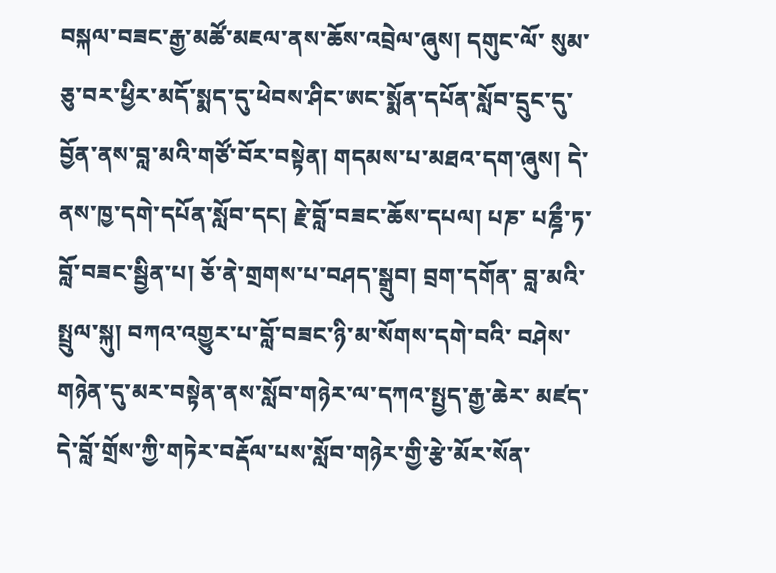བསྐལ་བཟང་རྒྱ་མཚོ་མཇལ་ནས་ཆོས་འབྲེལ་ཞུས། དགུང་ལོ་ སུམ་ཅུ་བར་ཕྱིར་མདོ་སྨད་དུ་ཕེབས་ཤིང་ཨང་སྨོན་དཔོན་སློབ་དྲུང་དུ་ བྱོན་ནས་བླ་མའི་གཙོ་བོར་བསྟེན། གདམས་པ་མཐའ་དག་ཞུས། དེ་ ནས་ཁྱ་དགེ་དཔོན་སློབ་དང། རྗེ་བློ་བཟང་ཆོས་དཔལ། པཎ་ པཎྜྀ་ཏ་བློ་བཟང་སྦྱིན་པ། ཅོ་ནེ་གྲགས་པ་བཤད་སྒྲུབ། བྲག་དགོན་ བླ་མའི་སྤྲུལ་སྐུ། བཀའ་འགྱུར་པ་བློ་བཟང་ཉི་མ་སོགས་དགེ་བའི་ བཤེས་གཉེན་དུ་མར་བསྟེན་ནས་སློབ་གཉེར་ལ་དཀའ་སྤྱད་རྒྱ་ཆེར་ མཛད་དེ་བློ་གྲོས་ཀྱི་གཏེར་བརྡོལ་པས་སློབ་གཉེར་གྱི་རྩེ་མོར་སོན་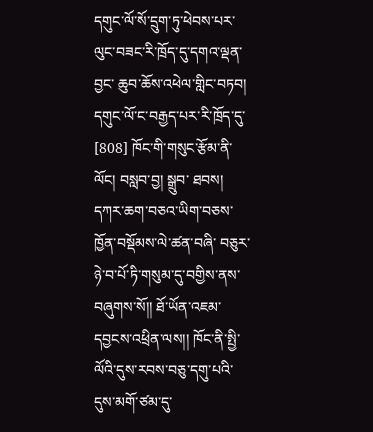དགུང་ལོ་སོ་དྲུག་ཏུ་ཕེབས་པར་ལུང་བཟང་རི་ཁྲོད་དུ་དགའ་ལྡན་བྱང་ ཆུབ་ཆོས་འཕེལ་གླིང་བཏབ། དགུང་ལོ་ང་བརྒྱད་པར་རི་ཁྲོད་དུ་ [808] ཁོང་གི་གསུང་རྩོམ་ནི་ ལོང། བསླབ་བྱ། སྒྲུབ་ ཐབས། དཀར་ཆག་བཅའ་ཡིག་བཅས་ཁྱོན་བསྡོམས་ལེ་ཚན་བཞི་ བཅུར་ཉེ་བ་པོ་ཏི་གསུམ་དུ་བགྱིས་ནས་བཞུགས་སོ།། ཐོ་ཡོན་འཇམ་དབྱངས་འཕྲིན་ལས།། ཁོང་ནི་སྤྱི་ལོའི་དུས་རབས་བཅུ་དགུ་པའི་དུས་མགོ་ཙམ་དུ་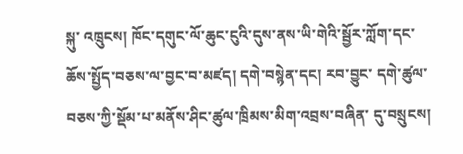སྐུ་ འཁྲུངས། ཁོང་དགུང་ལོ་ཆུང་ངུའི་དུས་ནས་ཡི་གེའི་སྦྱོར་ཀློག་དང་ ཆོས་སྤྱོད་བཅས་ལ་བྱང་བ་མཛད། དགེ་བསྙེན་དང། རབ་བྱུང་ དགེ་ཚུལ་བཅས་ཀྱི་སྡོམ་པ་མནོས་ཤིང་ཚུལ་ཁྲིམས་མིག་འབྲས་བཞིན་ དུ་བསྲུངས།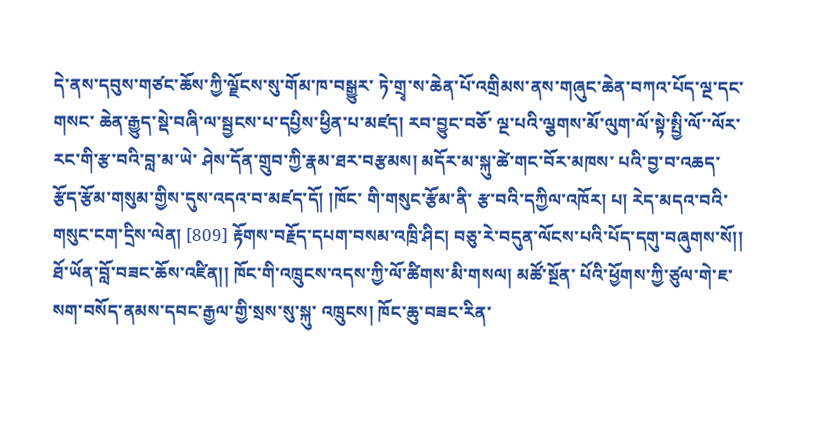དེ་ནས་དབུས་གཙང་ཆོས་ཀྱི་ལྗོངས་སུ་གོམ་ཁ་བསྒྱུར་ ཏེ་གྲྭ་ས་ཆེན་པོ་འགྲིམས་ནས་གཞུང་ཆེན་བཀའ་པོད་ལྔ་དང་གསང་ ཆེན་རྒྱུད་སྡེ་བཞི་ལ་སྦྱངས་པ་དཔྱིས་ཕྱིན་པ་མཛད། རབ་བྱུང་བཅོ་ ལྔ་པའི་ལྕགས་མོ་ལུག་ལོ་སྟེ་སྤྱི་ལོ་་ལོར་རང་གི་རྩ་བའི་བླ་མ་ཡེ་ ཤེས་དོན་གྲུབ་ཀྱི་རྣམ་ཐར་བརྩམས། མདོར་མ་སྐུ་ཚེ་གང་བོར་མཁས་ པའི་བྱ་བ་འཆད་རྩོད་རྩོམ་གསུམ་གྱིས་དུས་འདའ་བ་མཛད་དོ། །ཁོང་ གི་གསུང་རྩོམ་ནི་ རྩ་བའི་དཀྱིལ་འཁོར། པ། རེད་མདའ་བའི་གསུང་ངག་དྲིས་ལེན། [809] རྟོགས་བརྗོད་དཔག་བསམ་འཁྲི་ཤིང། བཅུ་རེ་བདུན་ལོངས་པའི་པོད་དགུ་བཞུགས་སོ།། ཐོ་ཡོན་བློ་བཟང་ཆོས་འཛིན།། ཁོང་གི་འཁྲུངས་འདས་ཀྱི་ལོ་ཚིགས་མི་གསལ། མཚོ་སྔོན་ པོའི་ཕྱོགས་ཀྱི་ཙུལ་གེ་ཇ་སག་བསོད་ནམས་དབང་རྒྱལ་གྱི་སྲས་སུ་སྐུ་ འཁྲུངས། ཁོང་ཆུ་བཟང་རིན་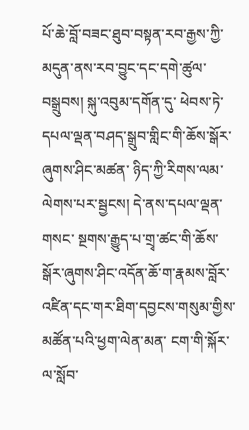པོ་ཆེ་བློ་བཟང་ཐུབ་བསྟན་རབ་རྒྱས་ཀྱི་ མདུན་ནས་རབ་བྱུང་དང་དགེ་ཚུལ་བསྒྲུབས། སྐུ་འབུམ་དགོན་དུ་ ཕེབས་ཏེ་དཔལ་ལྡན་བཤད་སྒྲུབ་གླིང་གི་ཆོས་སྒོར་ཞུགས་ཤིང་མཚན་ ཉིད་ཀྱི་རིགས་ལམ་ལེགས་པར་སྦྱངས། དེ་ནས་དཔལ་ལྡན་གསང་ སྔགས་རྒྱུད་པ་གྲྭ་ཚང་གི་ཆོས་སྒོར་ཞུགས་ཤིང་འདོན་ཆོ་ག་རྣམས་བློར་ འཛིན་དང་གར་ཐིག་དབྱངས་གསུམ་གྱིས་མཚོན་པའི་ཕྱག་ལེན་མན་ ངག་གི་སྐོར་ལ་སློབ་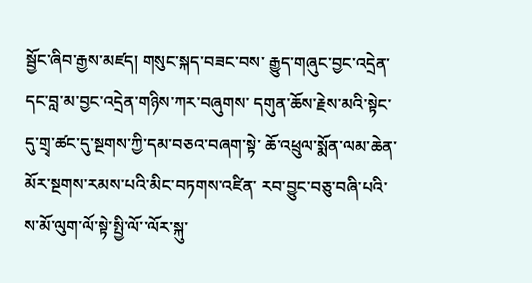སྦྱོང་ཞིབ་རྒྱས་མཛད། གསུང་སྐད་བཟང་བས་ རྒྱུད་གཞུང་བྱང་འདྲེན་དང་བླ་མ་བྱང་འདྲེན་གཉིས་ཀར་བཞུགས་ དགུན་ཆོས་རྗེས་མའི་སྟེང་དུ་གྲྭ་ཚང་དུ་སྔགས་ཀྱི་དམ་བཅའ་བཞག་སྟེ་ ཆོ་འཕྲུལ་སྨོན་ལམ་ཆེན་མོར་སྔགས་རམས་པའི་མིང་བཏགས་འཛིན་ རབ་བྱུང་བཅུ་བཞི་པའི་ས་མོ་ལུག་ལོ་སྟེ་སྤྱི་ལོ་་ལོར་སྐུ་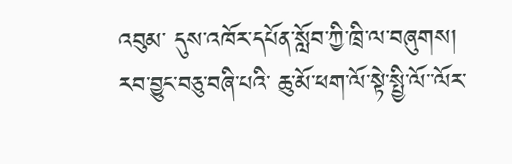འབུམ་ དུས་འཁོར་དཔོན་སློབ་ཀྱི་ཁྲི་ལ་བཞུགས། རབ་བྱུང་བཅུ་བཞི་པའི་ ཆུ་མོ་ཕག་ལོ་སྟེ་སྤྱི་ལོ་་ལོར་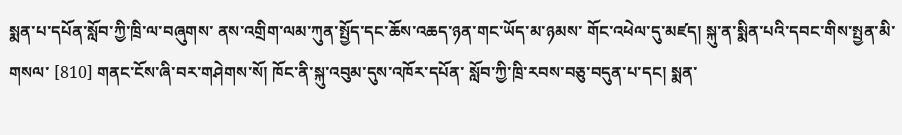སྨན་པ་དཔོན་སློབ་ཀྱི་ཁྲི་ལ་བཞུགས་ ནས་འགྲིག་ལམ་ཀུན་སྤྱོད་དང་ཆོས་འཆད་ཉན་གང་ཡོད་མ་ཉམས་ གོང་འཕེལ་དུ་མཛད། སྐུ་ན་སྨིན་པའི་དབང་གིས་སྤྱན་མི་གསལ་ [810] གནང་ངོས་ཞི་བར་གཤེགས་སོ། ཁོང་ནི་སྐུ་འབུམ་དུས་འཁོར་དཔོན་ སློབ་ཀྱི་ཁྲི་རབས་བཅུ་བདུན་པ་དང། སྨན་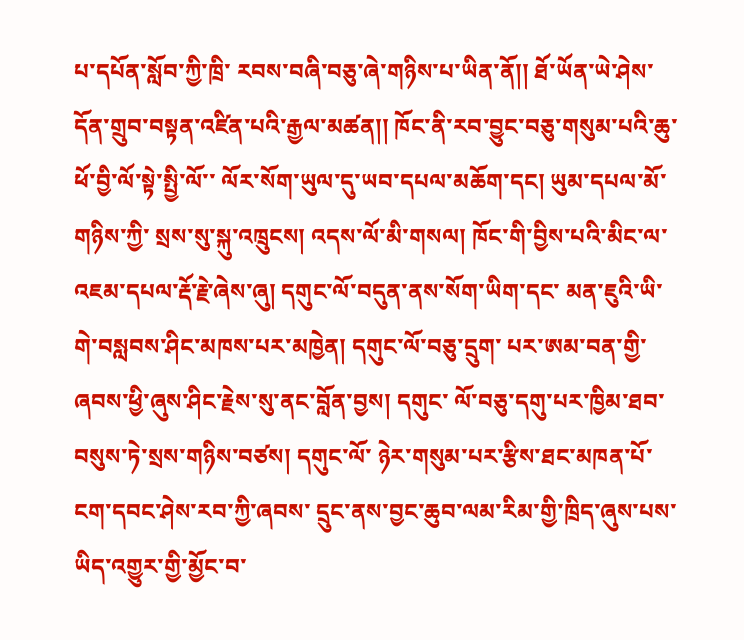པ་དཔོན་སློབ་ཀྱི་ཁྲི་ རབས་བཞི་བཅུ་ཞེ་གཉིས་པ་ཡིན་ནོ།། ཐོ་ཡོན་ཡེ་ཤེས་དོན་གྲུབ་བསྟན་འཛིན་པའི་རྒྱལ་མཚན།། ཁོང་ནི་རབ་བྱུང་བཅུ་གསུམ་པའི་ཆུ་ཕོ་བྱི་ལོ་སྟེ་སྤྱི་ལོ་་ ལོར་སོག་ཡུལ་དུ་ཡབ་དཔལ་མཆོག་དང། ཡུམ་དཔལ་མོ་གཉིས་ཀྱི་ སྲས་སུ་སྐུ་འཁྲུངས། འདས་ལོ་མི་གསལ། ཁོང་གི་བྱིས་པའི་མིང་ལ་ འཇམ་དཔལ་རྡོ་རྗེ་ཞེས་ཞུ། དགུང་ལོ་བདུན་ནས་སོག་ཡིག་དང་ མན་ཇུའི་ཡི་གེ་བསླབས་ཤིང་མཁས་པར་མཁྱེན། དགུང་ལོ་བཅུ་དྲུག་ པར་ཨམ་བན་གྱི་ཞབས་ཕྱི་ཞུས་ཤིང་རྗེས་སུ་ནང་བློན་བྱས། དགུང་ ལོ་བཅུ་དགུ་པར་ཁྱིམ་ཐབ་བསུས་ཏེ་སྲས་གཉིས་བཙས། དགུང་ལོ་ ཉེར་གསུམ་པར་རྩིས་ཐང་མཁན་པོ་ངག་དབང་ཤེས་རབ་ཀྱི་ཞབས་ དྲུང་ནས་བྱང་ཆུབ་ལམ་རིམ་གྱི་ཁྲིད་ཞུས་པས་ཡིད་འགྱུར་གྱི་མྱོང་བ་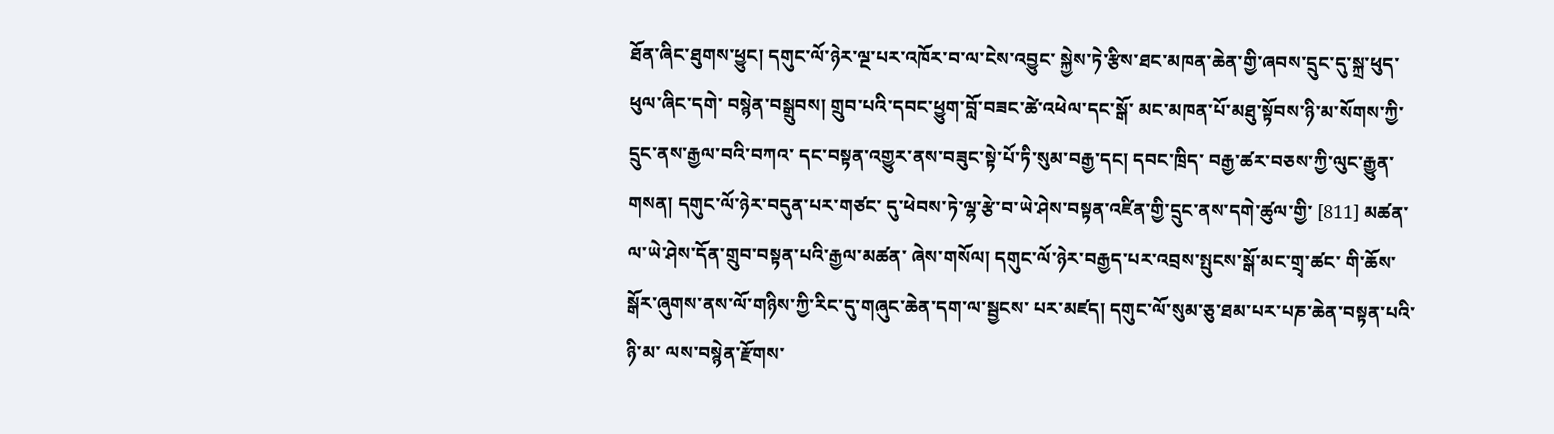ཐོན་ཞིང་ཐུགས་ཕྱུང། དགུང་ལོ་ཉེར་ལྔ་པར་འཁོར་བ་ལ་ངེས་འབྱུང་ སྐྱེས་ཏེ་རྩིས་ཐང་མཁན་ཆེན་གྱི་ཞབས་དྲུང་དུ་སྐྲ་ཕུད་ཕུལ་ཞིང་དགེ་ བསྙེན་བསྒྲུབས། གྲུབ་པའི་དབང་ཕྱུག་བློ་བཟང་ཚེ་འཕེལ་དང་སྒོ་ མང་མཁན་པོ་མཐུ་སྟོབས་ཉི་མ་སོགས་ཀྱི་དྲུང་ནས་རྒྱལ་བའི་བཀའ་ དང་བསྟན་འགྱུར་ནས་བཟུང་སྟེ་པོ་ཏི་སུམ་བརྒྱ་དང། དབང་ཁྲིད་ བརྒྱ་ཚར་བཅས་ཀྱི་ལུང་རྒྱུན་གསན། དགུང་ལོ་ཉེར་བདུན་པར་གཙང་ དུ་ཕེབས་ཏེ་ལྷ་རྩེ་བ་ཡེ་ཤེས་བསྟན་འཛིན་གྱི་དྲུང་ནས་དགེ་ཚུལ་གྱི་ [811] མཚན་ལ་ཡེ་ཤེས་དོན་གྲུབ་བསྟན་པའི་རྒྱལ་མཚན་ ཞེས་གསོལ། དགུང་ལོ་ཉེར་བརྒྱད་པར་འབྲས་སྤུངས་སྒོ་མང་གྲྭ་ཚང་ གི་ཆོས་སྒོར་ཞུགས་ནས་ལོ་གཉིས་ཀྱི་རིང་དུ་གཞུང་ཆེན་དག་ལ་སྦྱངས་ པར་མཛད། དགུང་ལོ་སུམ་ཅུ་ཐམ་པར་པཎ་ཆེན་བསྟན་པའི་ཉི་མ་ ལས་བསྙེན་རྫོགས་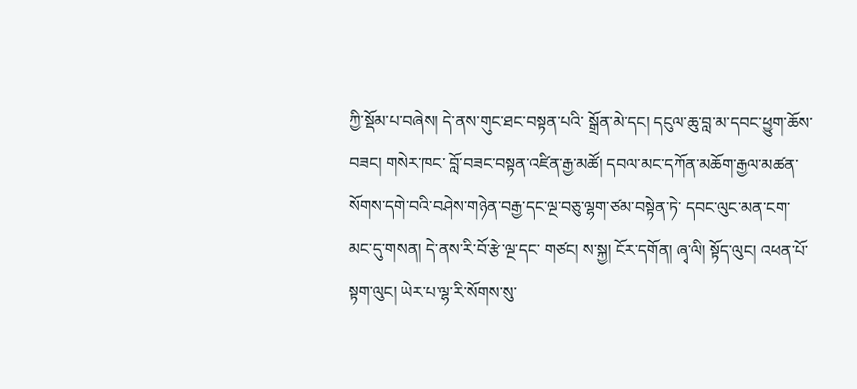ཀྱི་སྡོམ་པ་བཞེས། དེ་ནས་གུང་ཐང་བསྟན་པའི་ སྒྲོན་མེ་དང། དངུལ་ཆུ་བླ་མ་དབང་ཕྱུག་ཆོས་བཟང། གསེར་ཁང་ བློ་བཟང་བསྟན་འཛིན་རྒྱ་མཚོ། དབལ་མང་དཀོན་མཆོག་རྒྱལ་མཚན་ སོགས་དགེ་བའི་བཤེས་གཉེན་བརྒྱ་དང་ལྔ་བཅུ་ལྷག་ཙམ་བསྟེན་ཏེ་ དབང་ལུང་མན་ངག་མང་དུ་གསན། དེ་ནས་རི་བོ་རྩེ་ལྔ་དང་ གཙང། ས་སྐྱ། ངོར་དགོན། ཞྭ་ལི། སྟོད་ལུང། འཕན་པོ་ སྟག་ལུང། ཡེར་པ་ལྷ་རི་སོགས་སུ་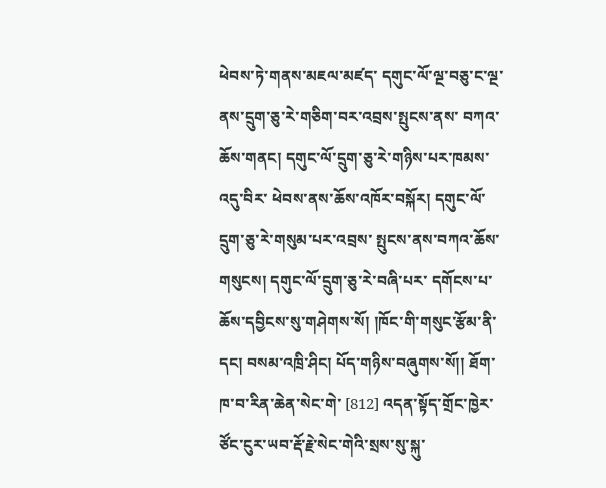ཕེབས་ཏེ་གནས་མཇལ་མཛད་ དགུང་ལོ་ལྔ་བཅུ་ང་ལྔ་ནས་དྲུག་ཅུ་རེ་གཅིག་བར་འབྲས་སྤུངས་ནས་ བཀའ་ཆོས་གནང། དགུང་ལོ་དྲུག་ཅུ་རེ་གཉིས་པར་ཁམས་འདུ་བིར་ ཕེབས་ནས་ཆོས་འཁོར་བསྐོར། དགུང་ལོ་དྲུག་ཅུ་རེ་གསུམ་པར་འབྲས་ སྤུངས་ནས་བཀའ་ཆོས་གསུངས། དགུང་ལོ་དྲུག་ཅུ་རེ་བཞི་པར་ དགོངས་པ་ཆོས་དབྱིངས་སུ་གཤེགས་སོ། །ཁོང་གི་གསུང་རྩོམ་ནི་ དང། བསམ་འཁྲི་ཤིང། པོད་གཉིས་བཞུགས་སོ།། ཐོག་ཁ་བ་རིན་ཆེན་སེང་གེ་ [812] འདན་སྟོད་གྲོང་ཁྱེར་ཙོང་ངུར་ཡབ་རྡོ་རྗེ་སེང་གེའི་སྲས་སུ་སྐུ་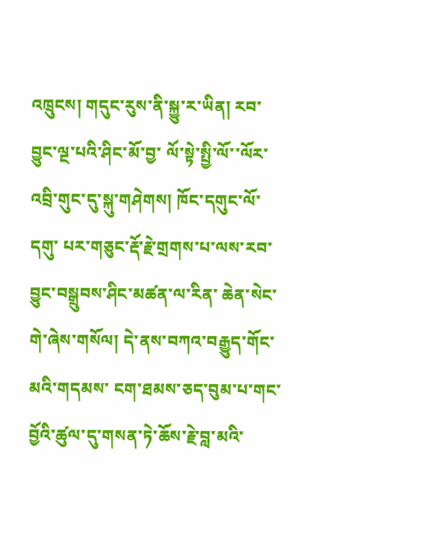འཁྲུངས། གདུང་རུས་ནི་སྐྱུ་ར་ཡིན། རབ་བྱུང་ལྔ་པའི་ཤིང་མོ་བྱ་ ལོ་སྟེ་སྤྱི་ལོ་་ལོར་འབྲི་གུང་དུ་སྐུ་གཤེགས། ཁོང་དགུང་ལོ་དགུ་ པར་གཅུང་རྡོ་རྗེ་གྲགས་པ་ལས་རབ་བྱུང་བསྒྲུབས་ཤིང་མཚན་ལ་རིན་ ཆེན་སེང་གེ་ཞེས་གསོལ། དེ་ནས་བཀའ་བརྒྱུད་གོང་མའི་གདམས་ ངག་ཐམས་ཅད་བུམ་པ་གང་བྱོའི་ཚུལ་དུ་གསན་ཏེ་ཆོས་རྗེ་བླ་མའི་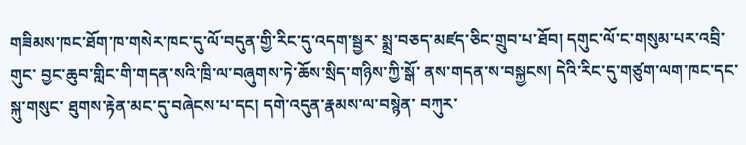གཟིམས་ཁང་ཐོག་ཁ་གསེར་ཁང་དུ་ལོ་བདུན་གྱི་རིང་དུ་འདག་སྦྱར་ སྨྲ་བཅད་མཛད་ཅིང་གྲུབ་པ་ཐོབ། དགུང་ལོ་ང་གསུམ་པར་འབྲི་གུང་ བྱང་ཆུབ་གླིང་གི་གདན་སའི་ཁྲི་ལ་བཞུགས་ཏེ་ཆོས་སྲིད་གཉིས་ཀྱི་སྒོ་ ནས་གདན་ས་བསྐྱངས། དེའི་རིང་དུ་གཙུག་ལག་ཁང་དང་སྐུ་གསུང་ ཐུགས་རྟེན་མང་དུ་བཞེངས་པ་དང། དགེ་འདུན་རྣམས་ལ་བསྙེན་ བཀུར་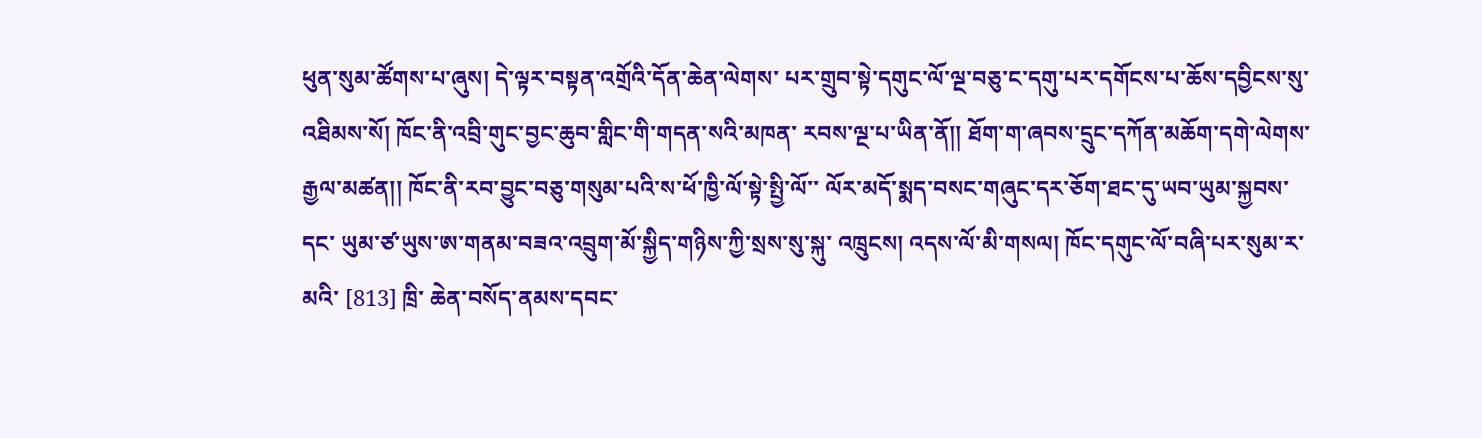ཕུན་སུམ་ཚོགས་པ་ཞུས། དེ་ལྟར་བསྟན་འགྲོའི་དོན་ཆེན་ལེགས་ པར་གྲུབ་སྟེ་དགུང་ལོ་ལྔ་བཅུ་ང་དགུ་པར་དགོངས་པ་ཆོས་དབྱིངས་སུ་ འཐིམས་སོ། ཁོང་ནི་འབྲི་གུང་བྱང་ཆུབ་གླིང་གི་གདན་སའི་མཁན་ རབས་ལྔ་པ་ཡིན་ནོ།། ཐོག་ག་ཞབས་དྲུང་དཀོན་མཆོག་དགེ་ལེགས་རྒྱལ་མཚན།། ཁོང་ནི་རབ་བྱུང་བཅུ་གསུམ་པའི་ས་ཕོ་ཁྱི་ལོ་སྟེ་སྤྱི་ལོ་་ ལོར་མདོ་སྨད་བསང་གཞུང་དར་ཅོག་ཐང་དུ་ཡབ་ཡུམ་སྐྱབས་དང་ ཡུམ་ཙ་ཡུས་ཨ་གནམ་བཟའ་འབྲུག་མོ་སྐྱིད་གཉིས་ཀྱི་སྲས་སུ་སྐུ་ འཁྲུངས། འདས་ལོ་མི་གསལ། ཁོང་དགུང་ལོ་བཞི་པར་སུམ་ར་མའི་ [813] ཁྲི་ ཆེན་བསོད་ནམས་དབང་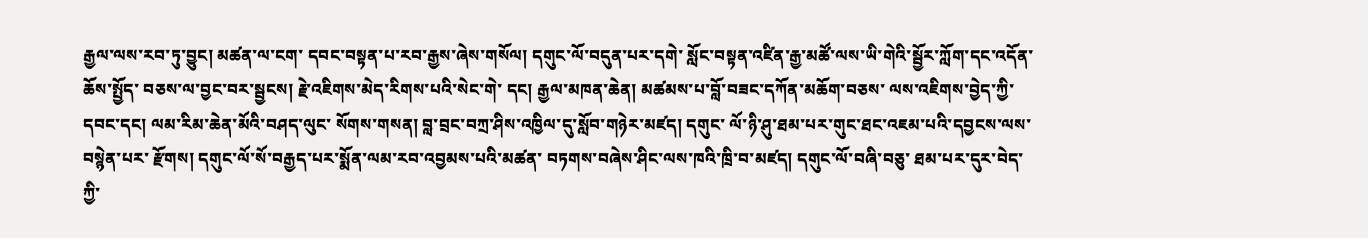རྒྱལ་ལས་རབ་ཏུ་བྱུང། མཚན་ལ་ངག་ དབང་བསྟན་པ་རབ་རྒྱས་ཞེས་གསོལ། དགུང་ལོ་བདུན་པར་དགེ་ སློང་བསྟན་འཛིན་རྒྱ་མཚོ་ལས་ཡི་གེའི་སྦྱོར་ཀློག་དང་འདོན་ཆོས་སྤྱོད་ བཅས་ལ་བྱང་བར་སྦྱངས། རྗེ་འཇིགས་མེད་རིགས་པའི་སེང་གེ་ དང། རྒྱལ་མཁན་ཆེན། མཚམས་པ་བློ་བཟང་དཀོན་མཆོག་བཅས་ ལས་འཇིགས་བྱེད་ཀྱི་དབང་དང། ལམ་རིམ་ཆེན་མོའི་བཤད་ལུང་ སོགས་གསན། བླ་བྲང་བཀྲ་ཤིས་འཁྱིལ་དུ་སློབ་གཉེར་མཛད། དགུང་ ལོ་ཉི་ཤུ་ཐམ་པར་གུང་ཐང་འཇམ་པའི་དབྱངས་ལས་བསྙེན་པར་ རྫོགས། དགུང་ལོ་སོ་བརྒྱད་པར་སྨོན་ལམ་རབ་འབྱམས་པའི་མཚན་ བཏགས་བཞེས་ཤིང་ལས་ཁའི་ཁྲི་བ་མཛད། དགུང་ལོ་བཞི་བཅུ་ ཐམ་པར་དུར་བེད་ཀྱི་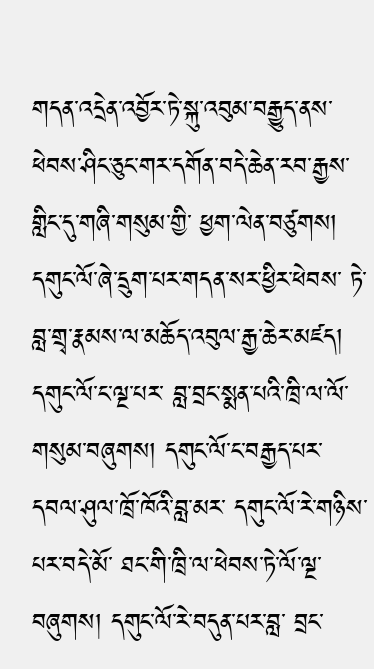གདན་འདྲེན་འབྱོར་ཏེ་སྐུ་འབུམ་བརྒྱུད་ནས་ ཕེབས་ཤིང་ཅུང་གར་དགོན་བདེ་ཆེན་རབ་རྒྱས་གླིང་དུ་གཞི་གསུམ་གྱི་ ཕྱག་ལེན་བཙུགས། དགུང་ལོ་ཞེ་དྲུག་པར་གདན་སར་ཕྱིར་ཕེབས་ ཏེ་བླ་གྲྭ་རྣམས་ལ་མཆོད་འབུལ་རྒྱ་ཆེར་མཛད། དགུང་ལོ་ང་ལྔ་པར་ བླ་བྲང་སྨན་པའི་ཁྲི་ལ་ལོ་གསུམ་བཞུགས། དགུང་ལོ་ང་བརྒྱད་པར་ དབལ་ཤུལ་ཁྲོ་ཁོའི་བླ་མར་ དགུང་ལོ་རེ་གཉིས་པར་བདེ་མོ་ ཐང་གི་ཁྲི་ལ་ཕེབས་ཏེ་ལོ་ལྔ་བཞུགས། དགུང་ལོ་རེ་བདུན་པར་བླ་ བྲང་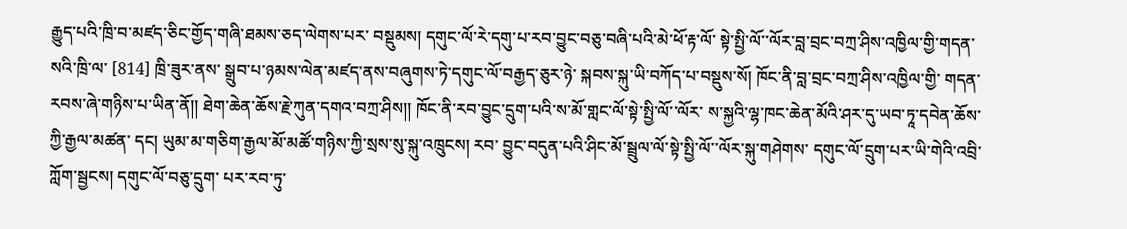རྒྱུད་པའི་ཁྲི་བ་མཛད་ཅིང་གྱོད་གཞི་ཐམས་ཅད་ལེགས་པར་ བསྡུམས། དགུང་ལོ་རེ་དགུ་པ་རབ་བྱུང་བཅུ་བཞི་པའི་མེ་ཕོ་རྟ་ལོ་ སྟེ་སྤྱི་ལོ་་ལོར་བླ་བྲང་བཀྲ་ཤིས་འཁྱིལ་གྱི་གདན་སའི་ཁྲི་ལ་ [814] ཁྲི་ཟུར་ནས་ སྒྲུབ་པ་ཉམས་ལེན་མཛད་ནས་བཞུགས་ཏེ་དགུང་ལོ་བརྒྱད་ཅུར་ཉེ་ སྐབས་སྐུ་ཡི་བཀོད་པ་བསྡུས་སོ། ཁོང་ནི་བླ་བྲང་བཀྲ་ཤིས་འཁྱིལ་གྱི་ གདན་རབས་ཞེ་གཉིས་པ་ཡིན་ནོ།། ཐེག་ཆེན་ཆོས་རྗེ་ཀུན་དགའ་བཀྲ་ཤིས།། ཁོང་ནི་རབ་བྱུང་དྲུག་པའི་ས་མོ་གླང་ལོ་སྟེ་སྤྱི་ལོ་་ལོར་ ས་སྐྱའི་ལྷ་ཁང་ཆེན་མོའི་ཤར་དུ་ཡབ་ཏཱ་དབེན་ཆོས་ཀྱི་རྒྱལ་མཚན་ དང། ཡུམ་མ་གཅིག་རྒྱལ་མོ་མཚོ་གཉིས་ཀྱི་སྲས་སུ་སྐུ་འཁྲུངས། རབ་ བྱུང་བདུན་པའི་ཤིང་མོ་སྦྲུལ་ལོ་སྟེ་སྤྱི་ལོ་་ལོར་སྐུ་གཤེགས་ དགུང་ལོ་དྲུག་པར་ཡི་གེའི་འབྲི་ཀློག་སྦྱངས། དགུང་ལོ་བཅུ་དྲུག་ པར་རབ་ཏུ་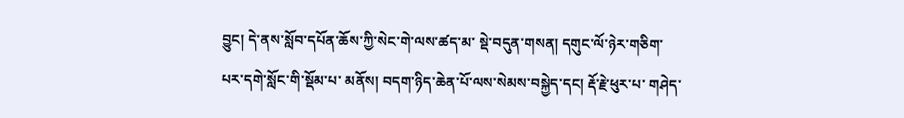བྱུང། དེ་ནས་སློབ་དཔོན་ཆོས་ཀྱི་སེང་གེ་ལས་ཚད་མ་ སྡེ་བདུན་གསན། དགུང་ལོ་ཉེར་གཅིག་པར་དགེ་སློང་གི་སྡོམ་པ་ མནོས། བདག་ཉིད་ཆེན་པོ་ལས་སེམས་བསྐྱེད་དང། རྡོ་རྗེ་ཕུར་པ་ གཤེད་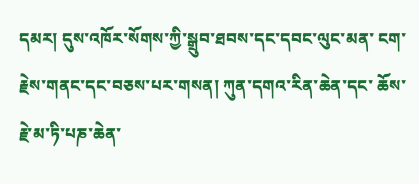དམར། དུས་འཁོར་སོགས་ཀྱི་སྒྲུབ་ཐབས་དང་དབང་ལུང་མན་ ངག་རྗེས་གནང་དང་བཅས་པར་གསན། ཀུན་དགའ་རིན་ཆེན་དང་ ཆོས་རྗེ་མ་ཏི་པཎ་ཆེན་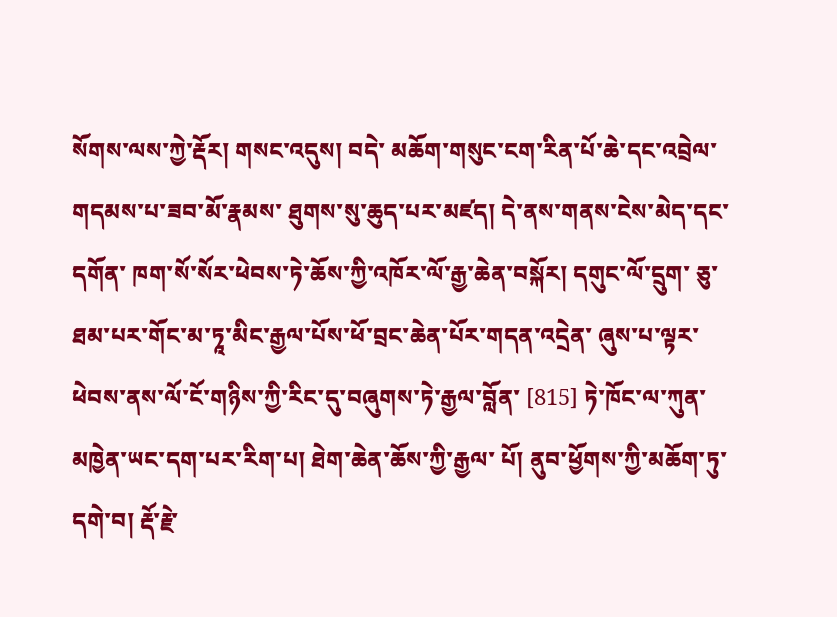སོགས་ལས་ཀྱེ་རྡོར། གསང་འདུས། བདེ་ མཆོག་གསུང་ངག་རིན་པོ་ཆེ་དང་འབྲེལ་གདམས་པ་ཟབ་མོ་རྣམས་ ཐུགས་སུ་ཆུད་པར་མཛད། དེ་ནས་གནས་ངེས་མེད་དང་དགོན་ ཁག་སོ་སོར་ཕེབས་ཏེ་ཆོས་ཀྱི་འཁོར་ལོ་རྒྱ་ཆེན་བསྐོར། དགུང་ལོ་དྲུག་ ཅུ་ཐམ་པར་གོང་མ་ཏཱ་མིང་རྒྱལ་པོས་ཕོ་བྲང་ཆེན་པོར་གདན་འདྲེན་ ཞུས་པ་ལྟར་ཕེབས་ནས་ལོ་ངོ་གཉིས་ཀྱི་རིང་དུ་བཞུགས་ཏེ་རྒྱལ་བློན་ [815] ཏེ་ཁོང་ལ་ཀུན་མཁྱེན་ཡང་དག་པར་རིག་པ། ཐེག་ཆེན་ཆོས་ཀྱི་རྒྱལ་ པོ། ནུབ་ཕྱོགས་ཀྱི་མཆོག་ཏུ་དགེ་བ། རྡོ་རྗེ་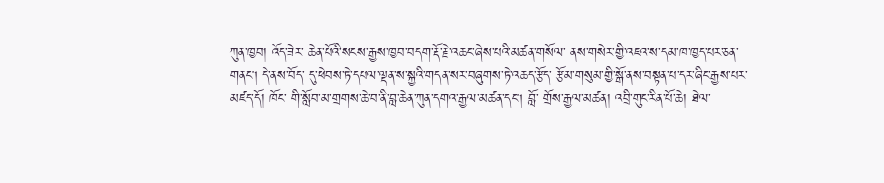ཀུན་ཁྱབ། འོད་ཟེར་ ཆེན་པོའི་སངས་རྒྱས་ཁྱབ་བདག་རྡོ་རྗེ་འཆང་ཞེས་པའི་མཚན་གསོལ་ ནས་གསེར་གྱི་འཇའ་ས་དམ་ཁ་ཁྱད་པར་ཅན་གནང། དེ་ནས་བོད་ དུ་ཕེབས་ཏེ་དཔལ་ལྡན་ས་སྐྱའི་གདན་སར་བཞུགས་ཏེ་འཆད་རྩོད་ རྩོམ་གསུམ་གྱི་སྒོ་ནས་བསྟན་པ་དར་ཞིང་རྒྱས་པར་མཛད་དོ། ཁོང་ གི་སློབ་མ་གྲགས་ཆེ་བ་ནི་བླ་ཆེན་ཀུན་དགའ་རྒྱལ་མཚན་དང། བློ་ གྲོས་རྒྱལ་མཚན། འབྲི་གུང་རིན་པོ་ཆེ། ཐེལ་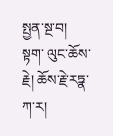སྤྱན་སྔ་བ། སྟག་ ལུང་ཆོས་རྗེ། ཆོས་རྗེ་རཏྣ་ཀ་ར།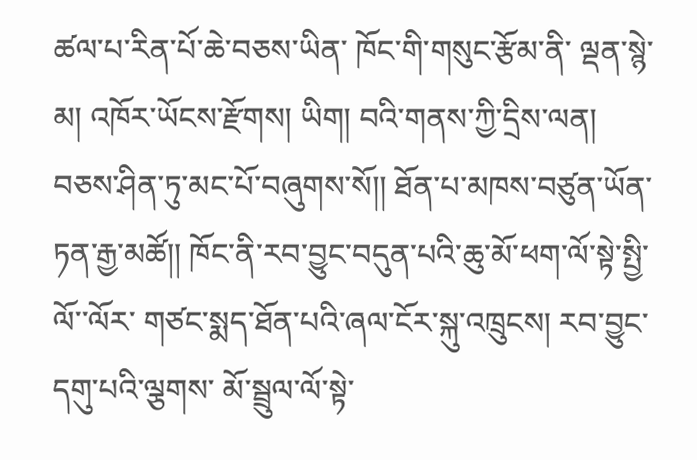ཚལ་པ་རིན་པོ་ཆེ་བཅས་ཡིན་ ཁོང་གི་གསུང་རྩོམ་ནི་ ལྡན་སྙེ་མ། འཁོར་ཡོངས་རྫོགས། ཡིག། བའི་གནས་ཀྱི་དྲིས་ལན། བཅས་ཤིན་ཏུ་མང་པོ་བཞུགས་སོ།། ཐོན་པ་མཁས་བཙུན་ཡོན་ཏན་རྒྱ་མཚོ།། ཁོང་ནི་རབ་བྱུང་བདུན་པའི་ཆུ་མོ་ཕག་ལོ་སྟེ་སྤྱི་ལོ་་ལོར་ གཙང་སྨད་ཐོན་པའི་ཞལ་ངོར་སྐུ་འཁྲུངས། རབ་བྱུང་དགུ་པའི་ལྕགས་ མོ་སྦྲུལ་ལོ་སྟེ་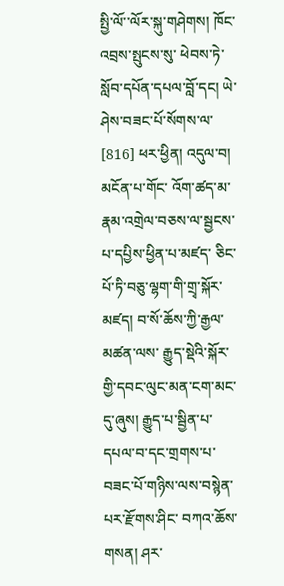སྤྱི་ལོ་་ལོར་སྐུ་གཤེགས། ཁོང་འབྲས་སྤུངས་སུ་ ཕེབས་ཏེ་སློབ་དཔོན་དཔལ་བློ་དང། ཡེ་ཤེས་བཟང་པོ་སོགས་ལ་ [816] ཕར་ཕྱིན། འདུལ་བ། མངོན་པ་གོང་ འོག་ཚད་མ་རྣམ་འགྲེལ་བཅས་ལ་སྦྱངས་པ་དཔྱིས་ཕྱིན་པ་མཛད་ ཅིང་པོ་ཏི་བཅུ་ལྷག་གི་གྲྭ་སྐོར་མཛད། བ་སོ་ཆོས་ཀྱི་རྒྱལ་མཚན་ལས་ རྒྱུད་སྡེའི་སྐོར་གྱི་དབང་ལུང་མན་ངག་མང་དུ་ཞུས། རྒྱུད་པ་སྦྱིན་པ་ དཔལ་བ་དང་གྲགས་པ་བཟང་པོ་གཉིས་ལས་བསྙེན་པར་རྫོགས་ཤིང་ བཀའ་ཆོས་གསན། ཤར་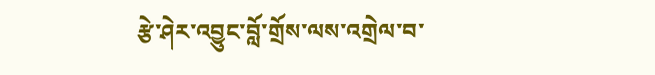རྩེ་ཤེར་འབྱུང་བློ་གྲོས་ལས་འགྲེལ་བ་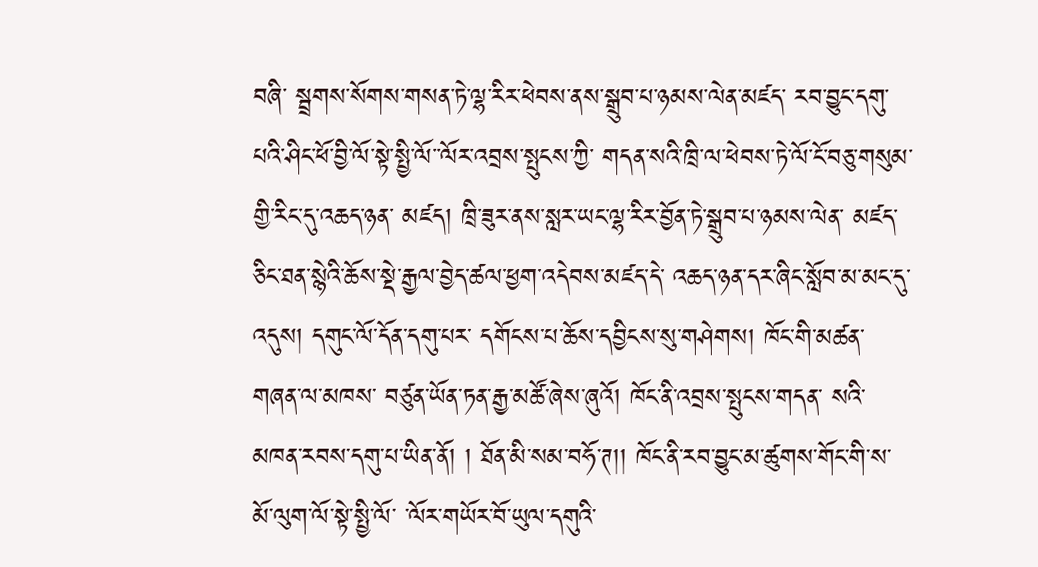བཞི་ སྦྲགས་སོགས་གསན་ཏེ་ལྷ་རིར་ཕེབས་ནས་སྒྲུབ་པ་ཉམས་ལེན་མཛད་ རབ་བྱུང་དགུ་པའི་ཤིང་ཕོ་བྱི་ལོ་སྟེ་སྤྱི་ལོ་་ལོར་འབྲས་སྤུངས་ཀྱི་ གདན་སའི་ཁྲི་ལ་ཕེབས་ཏེ་ལོ་ངོ་བཅུ་གསུམ་གྱི་རིང་དུ་འཆད་ཉན་ མཛད། ཁྲི་ཟུར་ནས་སླར་ཡང་ལྷ་རིར་བྱོན་ཏེ་སྒྲུབ་པ་ཉམས་ལེན་ མཛད་ཅིང་ཐན་སྙེའི་ཆོས་སྡེ་རྒྱལ་བྱེད་ཚལ་ཕྱག་འདེབས་མཛད་དེ་ འཆད་ཉན་དར་ཞིང་སློབ་མ་མང་དུ་འདུས། དགུང་ལོ་དོན་དགུ་པར་ དགོངས་པ་ཆོས་དབྱིངས་སུ་གཤེགས། ཁོང་གི་མཚན་གཞན་ལ་མཁས་ བཙུན་ཡོན་ཏན་རྒྱ་མཚོ་ཞེས་ཞུའོ། ཁོང་ནི་འབྲས་སྤུངས་གདན་ སའི་མཁན་རབས་དགུ་པ་ཡིན་ནོ། ། ཐོན་མི་སམ་བཧོ་ཊ།། ཁོང་ནི་རབ་བྱུང་མ་ཚུགས་གོང་གི་ས་མོ་ལུག་ལོ་སྟེ་སྤྱི་ལོ་ ་ལོར་གཡོར་བོ་ཡུལ་དགུའི་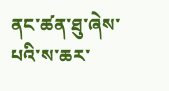ནང་ཚན་ཐུ་ཞེས་པའི་ས་ཆར་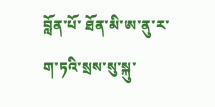བློན་པོ་ ཐོན་མི་ཨ་ནུ་ར་ག་ཏའི་སྲས་སུ་སྐུ་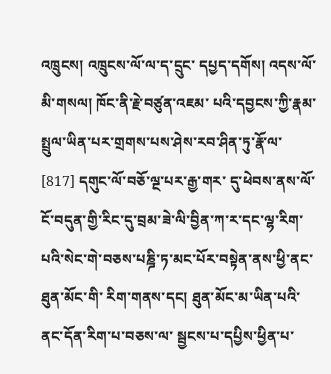འཁྲུངས། འཁྲུངས་ལོ་ལ་ད་དྲུང་ དཔྱད་དགོས། འདས་ལོ་མི་གསལ། ཁོང་ནི་རྗེ་བཙུན་འཇམ་ པའི་དབྱངས་ཀྱི་རྣམ་སྤྲུལ་ཡིན་པར་གྲགས་པས་ཤེས་རབ་ཤིན་ཏུ་རྣོ་ལ་ [817] དགུང་ལོ་བཅོ་ལྔ་པར་རྒྱ་གར་ དུ་ཕེབས་ནས་ལོ་ངོ་བདུན་གྱི་རིང་དུ་བྲམ་ཟེ་ལི་བྱིན་ཀ་ར་དང་ལྷ་རིག་ པའི་སེང་གེ་བཅས་པཎྜི་ཏ་མང་པོར་བསྟེན་ནས་ཕྱི་ནང་ཐུན་མོང་གི་ རིག་གནས་དང། ཐུན་མོང་མ་ཡིན་པའི་ནང་དོན་རིག་པ་བཅས་ལ་ སྦྱངས་པ་དཔྱིས་ཕྱིན་པ་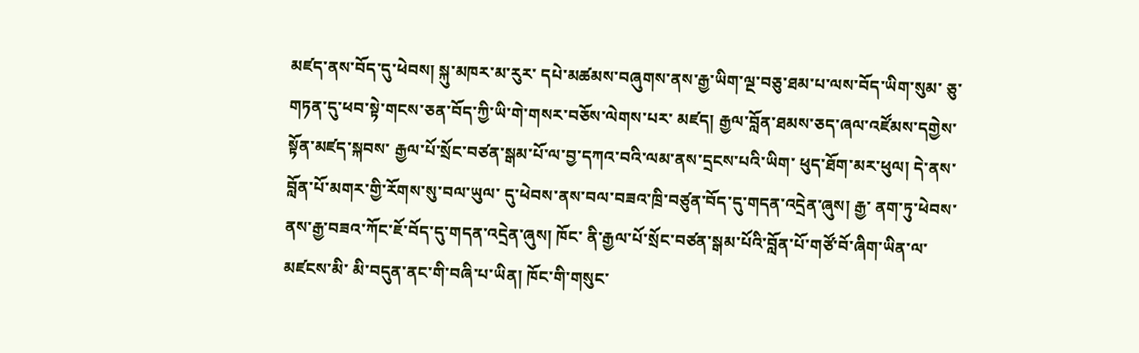མཛད་ནས་བོད་དུ་ཕེབས། སྐུ་མཁར་མ་རུར་ དཔེ་མཚམས་བཞུགས་ནས་རྒྱ་ཡིག་ལྔ་བཅུ་ཐམ་པ་ལས་བོད་ཡིག་སུམ་ ཅུ་གཏན་དུ་ཕབ་སྟེ་གངས་ཅན་བོད་ཀྱི་ཡི་གེ་གསར་བཅོས་ལེགས་པར་ མཛད། རྒྱལ་བློན་ཐམས་ཅད་ཞལ་འཛོམས་དགྱེས་སྟོན་མཛད་སྐབས་ རྒྱལ་པོ་སྲོང་བཙན་སྒམ་པོ་ལ་བྱ་དཀའ་བའི་ལམ་ནས་དྲངས་པའི་ཡིག་ ཕུད་ཐོག་མར་ཕུལ། དེ་ནས་བློན་པོ་མགར་གྱི་རོགས་སུ་བལ་ཡུལ་ དུ་ཕེབས་ནས་བལ་བཟའ་ཁྲི་བཙུན་བོད་དུ་གདན་འདྲེན་ཞུས། རྒྱ་ ནག་ཏུ་ཕེབས་ནས་རྒྱ་བཟའ་ཀོང་ཇོ་བོད་དུ་གདན་འདྲེན་ཞུས། ཁོང་ ནི་རྒྱལ་པོ་སྲོང་བཙན་སྒམ་པོའི་བློན་པོ་གཙོ་བོ་ཞིག་ཡིན་ལ་མཛངས་མི་ མི་བདུན་ནང་གི་བཞི་པ་ཡིན། ཁོང་གི་གསུང་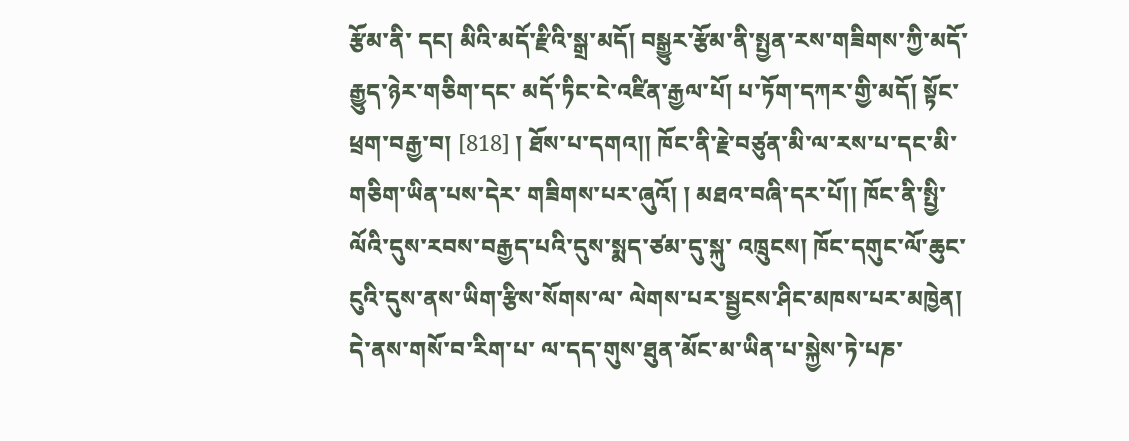རྩོམ་ནི་ དང། མིའི་མདོ་རྫིའི་སྒྲ་མདོ། བསྒྱུར་རྩོམ་ནི་སྤྱན་རས་གཟིགས་ཀྱི་མདོ་རྒྱུད་ཉེར་གཅིག་དང་ མདོ་ཏིང་ངེ་འཛིན་རྒྱལ་པོ། པ་ཏོག་དཀར་གྱི་མདོ། སྟོང་ཕྲག་བརྒྱ་བ། [818] ། ཐོས་པ་དགའ།། ཁོང་ནི་རྗེ་བཙུན་མི་ལ་རས་པ་དང་མི་གཅིག་ཡིན་པས་དེར་ གཟིགས་པར་ཞུའོ། ། མཐའ་བཞི་དར་པོ།། ཁོང་ནི་སྤྱི་ལོའི་དུས་རབས་བརྒྱད་པའི་དུས་སྨད་ཙམ་དུ་སྐུ་ འཁྲུངས། ཁོང་དགུང་ལོ་ཆུང་ངུའི་དུས་ནས་ཡིག་རྩིས་སོགས་ལ་ ལེགས་པར་སྦྱངས་ཤིང་མཁས་པར་མཁྱེན། དེ་ནས་གསོ་བ་རིག་པ་ ལ་དད་གུས་ཐུན་མོང་མ་ཡིན་པ་སྐྱེས་ཏེ་པཎ་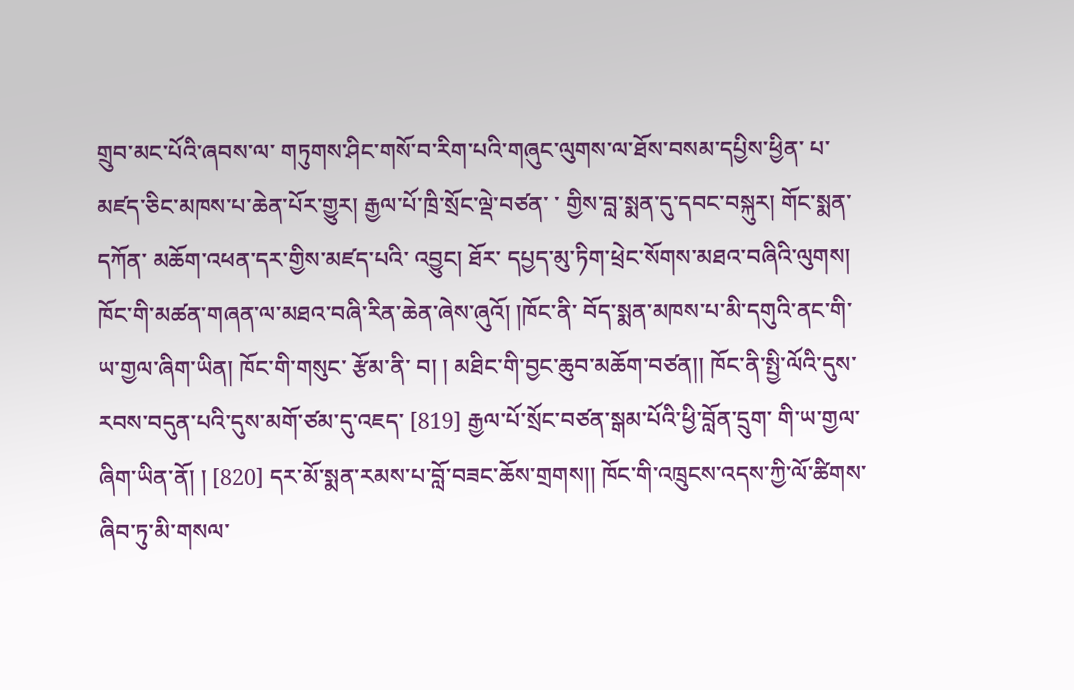གྲུབ་མང་པོའི་ཞབས་ལ་ གཏུགས་ཤིང་གསོ་བ་རིག་པའི་གཞུང་ལུགས་ལ་ཐོས་བསམ་དཔྱིས་ཕྱིན་ པ་མཛད་ཅིང་མཁས་པ་ཆེན་པོར་གྱུར། རྒྱལ་པོ་ཁྲི་སྲོང་ལྡེ་བཙན་ ་ གྱིས་བླ་སྨན་དུ་དབང་བསྐུར། གོང་སྨན་དཀོན་ མཆོག་འཕན་དར་གྱིས་མཛད་པའི་ འབྱུང། ཐོར་ དཔྱད་མུ་ཏིག་ཕྲེང་སོགས་མཐའ་བཞིའི་ལུགས། ཁོང་གི་མཚན་གཞན་ལ་མཐའ་བཞི་རིན་ཆེན་ཞེས་ཞུའོ། །ཁོང་ནི་ བོད་སྨན་མཁས་པ་མི་དགུའི་ནང་གི་ཡ་གྱལ་ཞིག་ཡིན། ཁོང་གི་གསུང་ རྩོམ་ནི་ བ། ། མཐིང་གི་བྱང་ཆུབ་མཆོག་བཙན།། ཁོང་ནི་སྤྱི་ལོའི་དུས་རབས་བདུན་པའི་དུས་མགོ་ཙམ་དུ་འཇད་ [819] རྒྱལ་པོ་སྲོང་བཙན་སྒམ་པོའི་ཕྱི་བློན་དྲུག་ གི་ཡ་གྱལ་ཞིག་ཡིན་ནོ། ། [820] དར་མོ་སྨན་རམས་པ་བློ་བཟང་ཆོས་གྲགས།། ཁོང་གི་འཁྲུངས་འདས་ཀྱི་ལོ་ཚིགས་ཞིབ་ཏུ་མི་གསལ་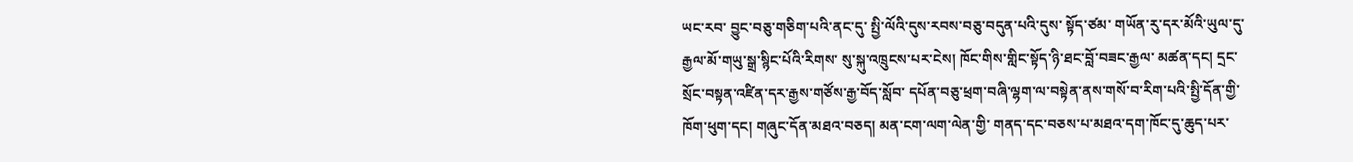ཡང་རབ་ བྱུང་བཅུ་གཅིག་པའི་ནང་དུ་ སྤྱི་ལོའི་དུས་རབས་བཅུ་བདུན་པའི་དུས་ སྟོད་ཙམ་ གཡོན་རུ་དར་མོའི་ཡུལ་དུ་རྒྱལ་མོ་གཡུ་སྒྲ་སྙིང་པོའི་རིགས་ སུ་སྐུ་འཁྲུངས་པར་ངེས། ཁོང་གིས་གླིང་སྟོད་ཉི་ཐང་བློ་བཟང་རྒྱལ་ མཚན་དང། དྲང་སྲོང་བསྟན་འཛིན་དར་རྒྱས་གཙོས་རྒྱ་བོད་སློབ་ དཔོན་བཅུ་ཕྲག་བཞི་ལྷག་ལ་བསྟེན་ནས་གསོ་བ་རིག་པའི་སྤྱི་དོན་གྱི་ ཁོག་ཕུག་དང། གཞུང་དོན་མཐའ་བཅད། མན་ངག་ལག་ལེན་གྱི་ གནད་དང་བཅས་པ་མཐའ་དག་ཁོང་དུ་ཆུད་པར་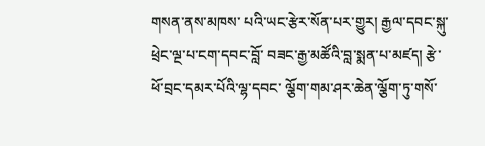གསན་ནས་མཁས་ པའི་ཡང་རྩེར་སོན་པར་གྱུར། རྒྱལ་དབང་སྐུ་ཕྲེང་ལྔ་པ་ངག་དབང་བློ་ བཟང་རྒྱ་མཚོའི་བླ་སྨན་པ་མཛད། རྩེ་ཕོ་བྲང་དམར་པོའི་ལྷ་དབང་ ལྕོག་གམ་ཤར་ཆེན་ལྕོག་ཏུ་གསོ་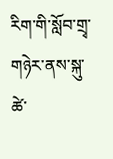རིག་གི་སློབ་གྲྭ་གཉེར་ནས་སྐུ་ཚེ་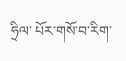ཧྲིལ་ པོར་གསོ་བ་རིག་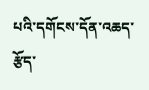པའི་དགོངས་དོན་འཆད་རྩོད་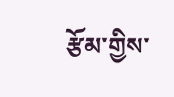རྩོམ་གྱིས་